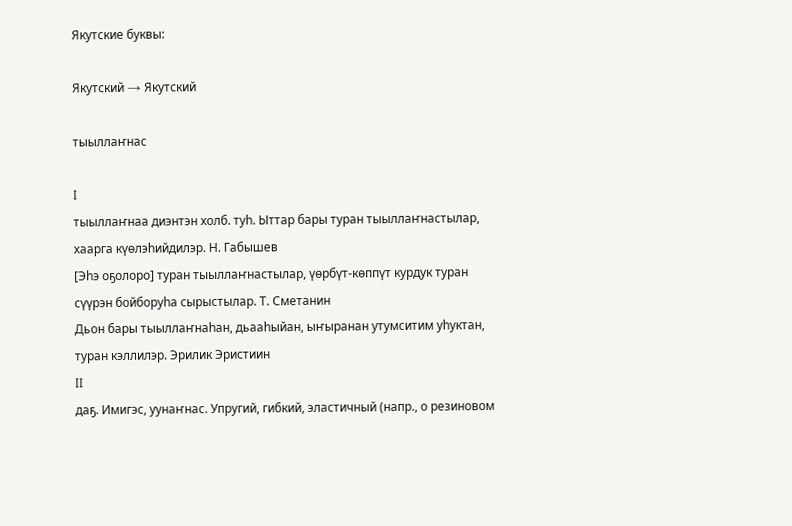Якутские буквы:

Якутский → Якутский

тыыллаҥнас

I
тыыллаҥнаа диэнтэн холб. туһ. Ыттар бары туран тыыллаҥнастылар, хаарга күөлэһийдилэр. Н. Габышев
[Эһэ оҕолоро] туран тыыллаҥнастылар, үөрбүт-көппүт курдук туран сүүрэн бойборуһа сырыстылар. Т. Сметанин
Дьон бары тыыллаҥнаһан, дьааһыйан, ыҥыранан утумситим уһуктан, туран кэллилэр. Эрилик Эристиин
II
даҕ. Имигэс, уунаҥнас. Упругий, гибкий, эластичный (напр., о резиновом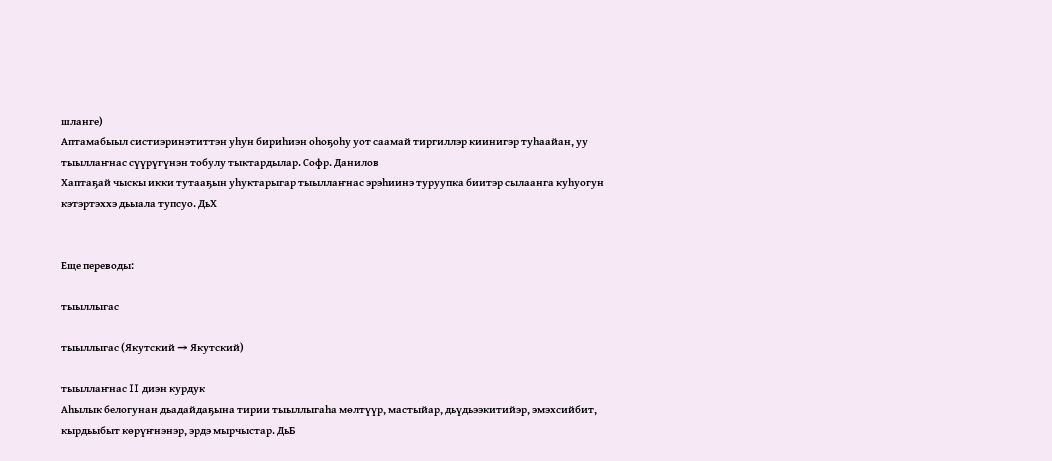шланге)
Аптамабыыл систиэринэтиттэн уһун бириһиэн оһоҕоһу уот саамай тиргиллэр киинигэр туһаайан, уу тыыллаҥнас сүүрүгүнэн тобулу тыктардылар. Софр. Данилов
Хаптаҕай чыскы икки тутааҕын уһуктарыгар тыыллаҥнас эрэһиинэ туруупка биитэр сылаанга куһуогун кэтэртэххэ дьыала тупсуо. ДьХ


Еще переводы:

тыыллыгас

тыыллыгас (Якутский → Якутский)

тыыллаҥнас II диэн курдук
Аһылык белогунан дьадайдаҕына тирии тыыллыгаһа мөлтүүр, мастыйар, дьүдьээкитийэр, эмэхсийбит, кырдьыбыт көрүҥнэнэр, эрдэ мырчыстар. ДьБ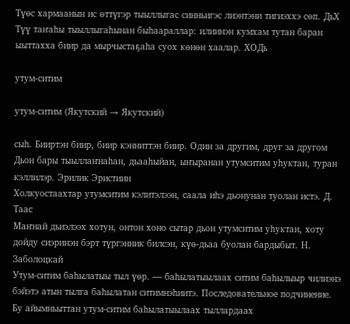Түөс хармаанын ис өттүгэр тыыллыгас синньигэс лиэнтэни тигиэххэ сөп. ДьХ
Түү таҥаһы тыыллыгаһынан быһаараллар: илиинэн кумхам тутан баран ыыттахха биир да мырчыстаҕаһа суох көнөн хаалар. ХОДь

утум-ситим

утум-ситим (Якутский → Якутский)

сыһ. Бииртэн биир, биир кэнниттэн биир. Один за другим, друг за другом
Дьон бары тыыллаҥнаһан, дьааһыйан, ыҥыранан утумситим уһуктан, туран кэллилэр. Эрилик Эристиин
Холкуостаахтар утумситим кэлитэлээн, саала иһэ дьонунан туолан истэ. Д. Таас
Маҥнай дьиэлээх хотун, онтон хоно сытар дьон утумситим уһуктан, хоту дойду сиэринэн бэрт түргэнник билсэн, күө-дьаа буолан бардыбыт. Н. Заболоцкай
Утум-ситим баһылатыы тыл үөр. — баһылатыылаах ситим баһылыыр чилиэнэ бэйэтэ атын тылга баһылатан ситимнэһиитэ. Последовательное подчинение. Бу айымньыттан утум-ситим баһылатыылаах тыллардаах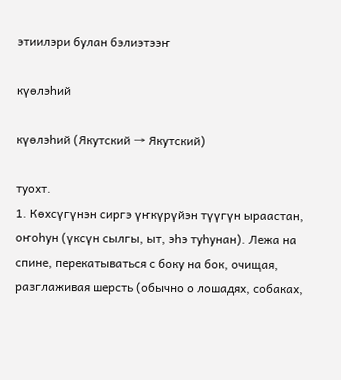этиилэри булан бэлиэтээҥ

күөлэһий

күөлэһий (Якутский → Якутский)

туохт.
1. Көхсүгүнэн сиргэ үҥкүрүйэн түүгүн ыраастан, оҥоһун (үксүн сылгы, ыт, эһэ туһунан). Лежа на спине, перекатываться с боку на бок, очищая, разглаживая шерсть (обычно о лошадях, собаках,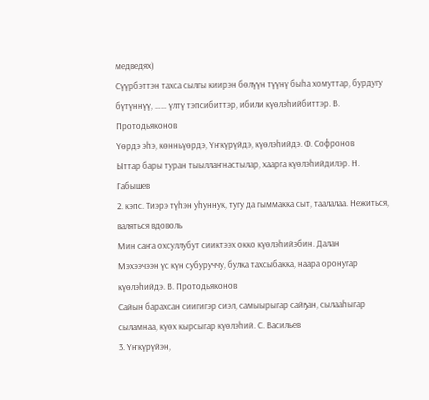медведях)
Сүүрбэттэн тахса сылгы киирэн бөлүүн түүнү быһа хомуттар, бурдугу бүтүннүү, …… үлтү тэпсибиттэр, ибили күөлэһийбиттэр. В. Протодьяконов
Үөрдэ эһэ, көнньүөрдэ, Үҥкүрүйдэ, күөлэһийдэ. Ф. Софронов
Ыттар бары туран тыыллаҥнастылар, хаарга күөлэһийдилэр. Н. Габышев
2. кэпс. Тиэрэ түһэн уһуннук, тугу да гыммакка сыт, таалалаа. Нежиться, валяться вдоволь
Мин саҥа охсуллубут сииктээх окко күөлэһийэбин. Далан
Мэхээчээн үс күн субуруччу, булка тахсыбакка, наара оронугар күөлэһийдэ. В. Протодьяконов
Сайын барахсан сиигигэр сиэл, самыырыгар сайҕан, сылааһыгар сыламнаа, күөх кырсыгар күөлэһий. С. Васильев
3. Үҥкүрүйэн,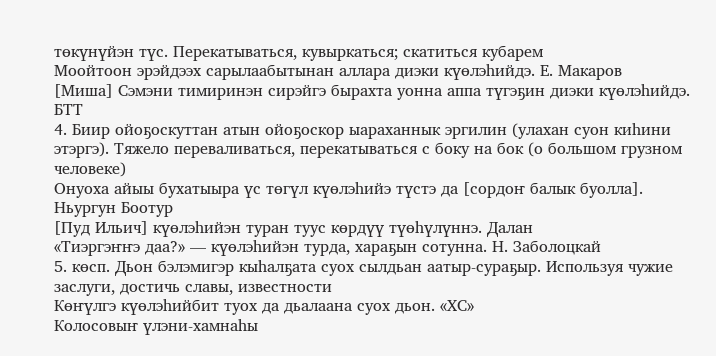төкүнүйэн түс. Перекатываться, кувыркаться; скатиться кубарем
Моойтоон эрэйдээх сарылаабытынан аллара диэки күөлэһийдэ. Е. Макаров
[Миша] Сэмэни тимиринэн сирэйгэ бырахта уонна аппа түгэҕин диэки күөлэһийдэ. БТТ
4. Биир ойоҕоскуттан атын ойоҕоскор ыараханнык эргилин (улахан суон киһини этэргэ). Тяжело переваливаться, перекатываться с боку на бок (о большом грузном человеке)
Онуоха айыы бухатыыра үс төгүл күөлэһийэ түстэ да [сордоҥ балык буолла]. Ньургун Боотур
[Пуд Ильич] күөлэһийэн туран туус көрдүү түөһүлүннэ. Далан
«Тиэргэҥҥэ даа?» — күөлэһийэн турда, хараҕын сотунна. Н. Заболоцкай
5. көсп. Дьон бэлэмигэр кыһалҕата суох сылдьан аатыр-сураҕыр. Используя чужие заслуги, достичь славы, известности
Көҥүлгэ күөлэһийбит туох да дьалаана суох дьон. «ХС»
Колосовыҥ үлэни-хамнаһы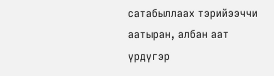сатабыллаах тэрийээччи аатыран, албан аат үрдүгэр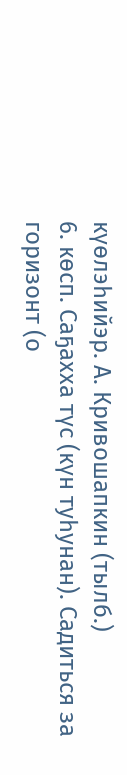күөлэһийэр. А. Кривошапкин (тылб.)
6. көсп. Саҕахха түс (күн туһунан). Садиться за горизонт (о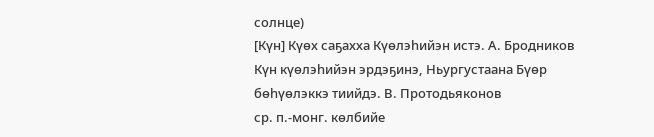солнце)
[Күн] Күөх саҕахха Күөлэһийэн истэ. А. Бродников
Күн күөлэһийэн эрдэҕинэ, Ньургустаана Бүөр бөһүөлэккэ тиийдэ. В. Протодьяконов
ср. п.-монг. көлбийе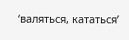‘валяться, кататься’